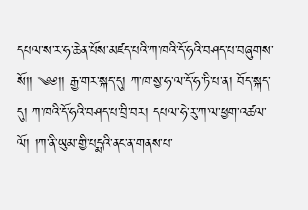དཔལ་ས་ར་ཧ་ཆེན་པོས་མཛད་པའི་ཀ་ཁའི་དོ་ཧའི་བཤད་པ་བཞུགས་སོ།། ༄༅།། རྒྱ་གར་སྐད་དུ། ཀ་ཁ་སྱ་ཧ་ལ་དོ་ཧ་ཏི་པ་ན། བོད་སྐད་དུ། ཀ་ཁའི་དོ་ཧའི་བཤད་པ་བྲི་བར། དཔལ་ཧེ་རུ་ཀ་ལ་ཕྱག་འཚལ་ལོ། །ཀ་ནི་ཡུམ་གྱི་པདྨའི་ནང་ན་གནས་པ་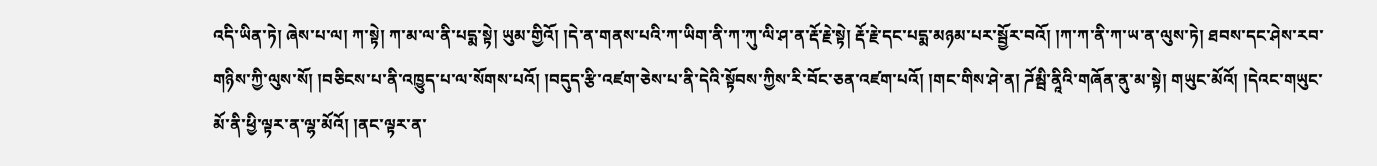འདི་ཡིན་ཏེ། ཞེས་པ་ལ། ཀ་སྟེ། ཀ་མ་ལ་ནི་པདྨ་སྟེ། ཡུམ་གྱིའོ། །དེ་ན་གནས་པའི་ཀ་ཡིག་ནི་ཀ་ཀུ་ལི་ཤ་ན་རྡོ་རྗེ་སྟེ། རྡོ་རྗེ་དང་པདྨ་མཉམ་པར་སྦྱོར་བའོ། །ཀ་ཀ་ནི་ཀ་ཡ་ན་ལུས་ཏེ། ཐབས་དང་ཤེས་རབ་གཉིས་ཀྱི་ལུས་སོ། །བཅིངས་པ་ནི་འཁྱུད་པ་ལ་སོགས་པའོ། །བདུད་རྩི་འཛག་ཅེས་པ་ནི་དེའི་སྟོབས་ཀྱིས་རི་བོང་ཅན་འཛག་པའོ། །གང་གིས་ཤེ་ན། ཌོམྦི་ནཱིའི་གཞོན་ནུ་མ་སྟེ། གཡུང་མོའོ། །དེའང་གཡུང་མོ་ནི་ཕྱི་ལྟར་ན་ལྷ་མོའོ། །ནང་ལྟར་ན་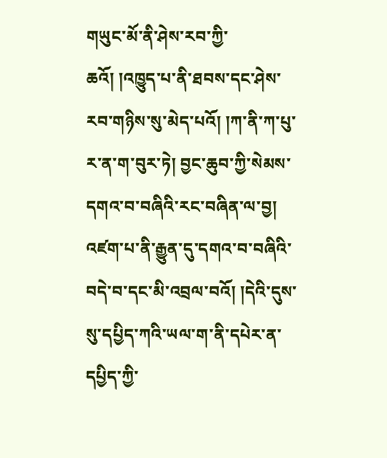གཡུང་མོ་ནི་ཤེས་རབ་ཀྱི་ཆའོ། །འཁྱུད་པ་ནི་ཐབས་དང་ཤེས་རབ་གཉིས་སུ་མེད་པའོ། །ཀ་ནི་ཀ་པུ་ར་ན་ག་བུར་ཏེ། བྱང་ཆུབ་ཀྱི་སེམས་དགའ་བ་བཞིའི་རང་བཞིན་ལ་བྱ། འཛག་པ་ནི་རྒྱུན་དུ་དགའ་བ་བཞིའི་བདེ་བ་དང་མི་འབྲལ་བའོ། །དེའི་དུས་སུ་དཔྱིད་ཀའི་ཡལ་ག་ནི་དཔེར་ན་དཔྱིད་ཀྱི་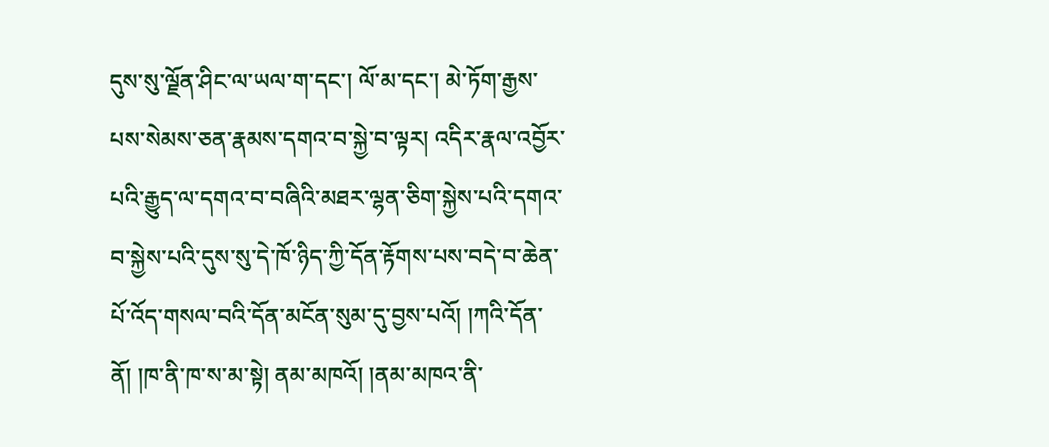དུས་སུ་ལྗོན་ཤིང་ལ་ཡལ་ག་དང་། ལོ་མ་དང་། མེ་ཏོག་རྒྱས་པས་སེམས་ཅན་རྣམས་དགའ་བ་སྐྱེ་བ་ལྟར། འདིར་རྣལ་འབྱོར་པའི་རྒྱུད་ལ་དགའ་བ་བཞིའི་མཐར་ལྷན་ཅིག་སྐྱེས་པའི་དགའ་བ་སྐྱེས་པའི་དུས་སུ་དེ་ཁོ་ཉིད་ཀྱི་དོན་རྟོགས་པས་བདེ་བ་ཆེན་པོ་འོད་གསལ་བའི་དོན་མངོན་སུམ་དུ་བྱས་པའོ། །ཀའི་དོན་ནོ། །ཁ་ནི་ཁ་ས་མ་སྟེ། ནམ་མཁའོ། །ནམ་མཁའ་ནི་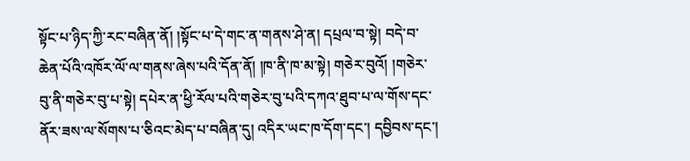སྟོང་པ་ཉིད་ཀྱི་རང་བཞིན་ནོ། །སྟོང་པ་དེ་གང་ན་གནས་ཤེ་ན། དཔྲལ་བ་སྟེ། བདེ་བ་ཆེན་པོའི་འཁོར་ལོ་ལ་གནས་ཞེས་པའི་དོན་ནོ། །ཁ་ནི་ཁ་མ་སྟེ། གཅེར་བུའོ། །གཅེར་བུ་ནི་གཅེར་བུ་པ་སྟེ། དཔེར་ན་ཕྱི་རོལ་པའི་གཅེར་བུ་པའི་དཀའ་ཐུབ་པ་ལ་གོས་དང་ནོར་ཟས་ལ་སོགས་པ་ཅིའང་མེད་པ་བཞིན་དུ། འདིར་ཡང་ཁ་དོག་དང་། དབྱིབས་དང་།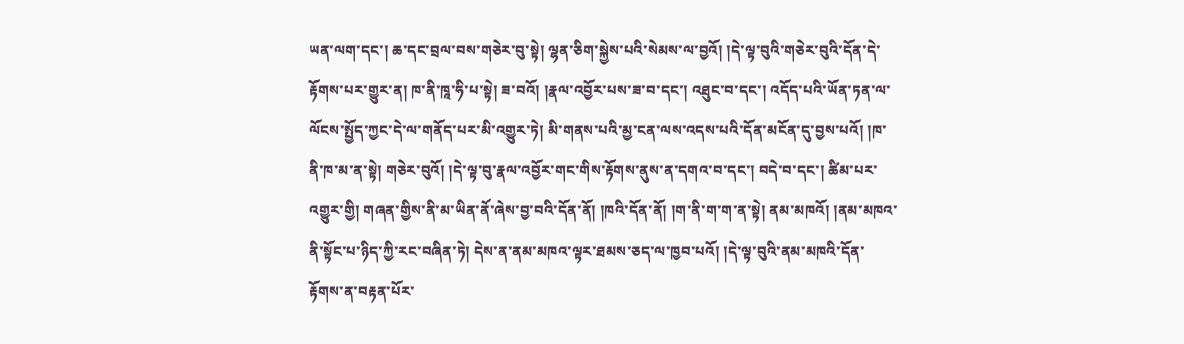ཡན་ལག་དང་། ཆ་དང་བྲལ་བས་གཅེར་བུ་སྟེ། ལྷན་ཅིག་སྐྱེས་པའི་སེམས་ལ་བྱའོ། །དེ་ལྟ་བུའི་གཅེར་བུའི་དོན་དེ་རྟོགས་པར་གྱུར་ན། ཁ་ནི་ཁཱ་ཧི་པ་སྟེ། ཟ་བའོ། །རྣལ་འབྱོར་པས་ཟ་བ་དང་། འཐུང་བ་དང་། འདོད་པའི་ཡོན་ཏན་ལ་ལོངས་སྤྱོད་ཀྱང་དེ་ལ་གནོད་པར་མི་འགྱུར་ཏེ། མི་གནས་པའི་མྱ་ངན་ལས་འདས་པའི་དོན་མངོན་དུ་བྱས་པའོ། །ཁ་ནི་ཁ་མ་ན་སྟེ། གཅེར་བུའོ། །དེ་ལྟ་བུ་རྣལ་འབྱོར་གང་གིས་རྟོགས་ནུས་ན་དགའ་བ་དང་། བདེ་བ་དང་། ཚིམ་པར་འགྱུར་གྱི། གཞན་གྱིས་ནི་མ་ཡིན་ནོ་ཞེས་བྱ་བའི་དོན་ནོ། །ཁའི་དོན་ནོ། །ག་ནི་ག་ག་ན་སྟེ། ནམ་མཁའོ། །ནམ་མཁའ་ནི་སྟོང་པ་ཉིད་ཀྱི་རང་བཞིན་ཏེ། དེས་ན་ནམ་མཁའ་ལྟར་ཐམས་ཅད་ལ་ཁྱབ་པའོ། །དེ་ལྟ་བུའི་ནམ་མཁའི་དོན་རྟོགས་ན་བརྟན་པོར་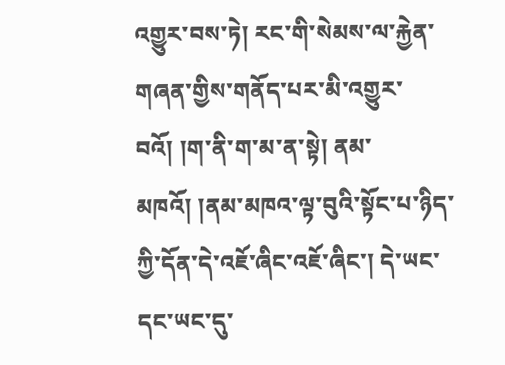འགྱུར་བས་ཏེ། རང་གི་སེམས་ལ་རྐྱེན་གཞན་གྱིས་གནོད་པར་མི་འགྱུར་བའོ། །ག་ནི་ག་མ་ན་སྟེ། ནམ་མཁའོ། །ནམ་མཁའ་ལྟ་བུའི་སྟོང་པ་ཉིད་ཀྱི་དོན་དེ་འཇོ་ཞིང་འཇོ་ཞིང་། དེ་ཡང་དང་ཡང་དུ་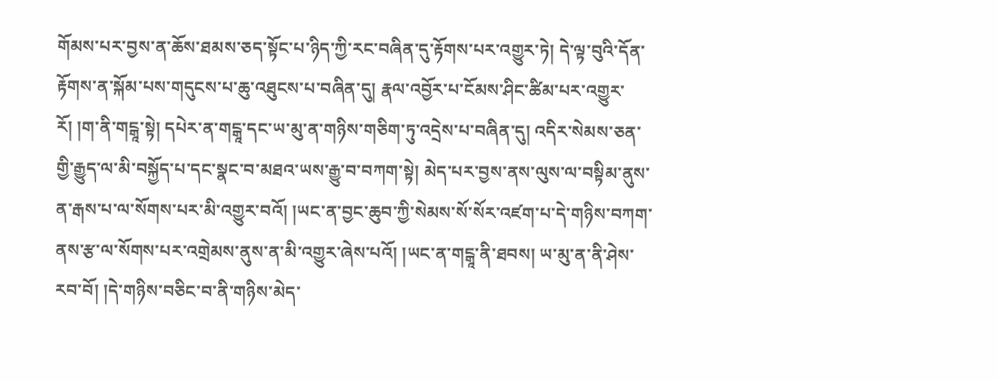གོམས་པར་བྱས་ན་ཆོས་ཐམས་ཅད་སྟོང་པ་ཉིད་ཀྱི་རང་བཞིན་དུ་རྟོགས་པར་འགྱུར་ཏེ། དེ་ལྟ་བུའི་དོན་རྟོགས་ན་སྐོམ་པས་གདུངས་པ་ཆུ་འཐུངས་པ་བཞིན་དུ། རྣལ་འབྱོར་པ་ངོམས་ཤིང་ཚིམ་པར་འགྱུར་རོ། །ག་ནི་གངྒཱ་སྟེ། དཔེར་ན་གངྒཱ་དང་ཡ་མུ་ན་གཉིས་གཅིག་ཏུ་འདྲེས་པ་བཞིན་དུ། འདིར་སེམས་ཅན་གྱི་རྒྱུད་ལ་མི་བསྐྱོད་པ་དང་སྣང་བ་མཐའ་ཡས་རྒྱུ་བ་བཀག་སྟེ། མེད་པར་བྱས་ནས་ལུས་ལ་བསྟིམ་ནུས་ན་རྒས་པ་ལ་སོགས་པར་མི་འགྱུར་བའོ། །ཡང་ན་བྱང་ཆུབ་ཀྱི་སེམས་སོ་སོར་འཛག་པ་དེ་གཉིས་བཀག་ནས་རྩ་ལ་སོགས་པར་འགྲེམས་ནུས་ན་མི་འགྱུར་ཞེས་པའོ། །ཡང་ན་གངྒཱ་ནི་ཐབས། ཡ་མུ་ན་ནི་ཤེས་རབ་བོ། །དེ་གཉིས་བཅིང་བ་ནི་གཉིས་མེད་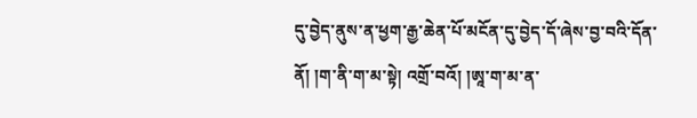དུ་བྱེད་ནུས་ན་ཕྱག་རྒྱ་ཆེན་པོ་མངོན་དུ་བྱེད་དོ་ཞེས་བྱ་བའི་དོན་ནོ། །ག་ནི་ག་མ་སྟེ། འགྲོ་བའོ། །ཨཱ་ག་མ་ན་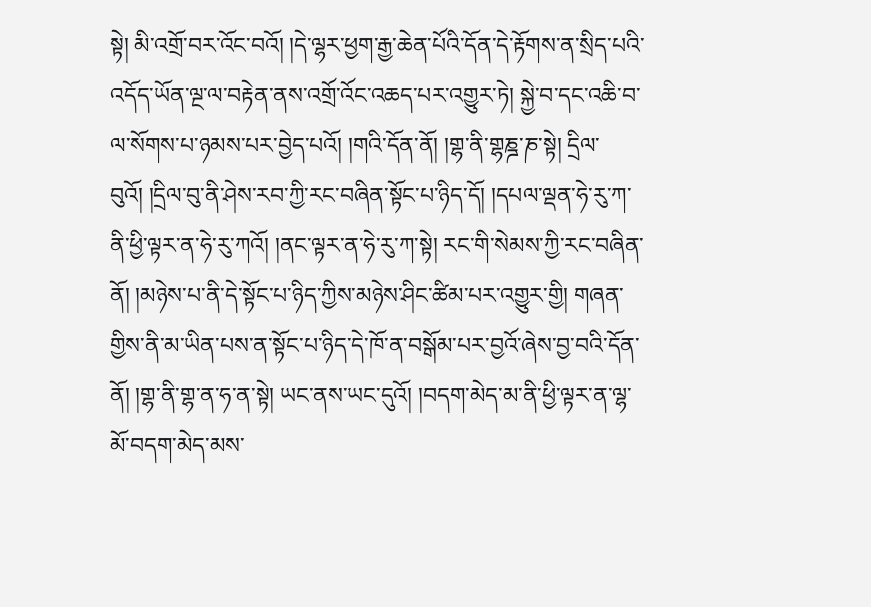སྟེ། མི་འགྲོ་བར་འོང་བའོ། །དེ་ལྷར་ཕྱག་རྒྱ་ཆེན་པོའི་དོན་དེ་རྟོགས་ན་སྲིད་པའི་འདོད་ཡོན་ལྔ་ལ་བརྟེན་ནས་འགྲོ་འོང་འཆད་པར་འགྱུར་ཏེ། སྐྱེ་བ་དང་འཆི་བ་ལ་སོགས་པ་ཉམས་པར་བྱེད་པའོ། །གའི་དོན་ནོ། །གྷ་ནི་གྷཎྜ་ཎ་སྟེ། དྲིལ་བུའོ། །དྲིལ་བུ་ནི་ཤེས་རབ་ཀྱི་རང་བཞིན་སྟོང་པ་ཉིད་དོ། །དཔལ་ལྡན་ཧེ་རུ་ཀ་ནི་ཕྱི་ལྟར་ན་ཧེ་རུ་ཀའོ། །ནང་ལྟར་ན་ཧེ་རུ་ཀ་སྟེ། རང་གི་སེམས་ཀྱི་རང་བཞིན་ནོ། །མཉེས་པ་ནི་དེ་སྟོང་པ་ཉིད་ཀྱིས་མཉེས་ཤིང་ཚིམ་པར་འགྱུར་གྱི། གཞན་གྱིས་ནི་མ་ཡིན་པས་ན་སྟོང་པ་ཉིད་དེ་ཁོ་ན་བསྒོམ་པར་བྱའོ་ཞེས་བྱ་བའི་དོན་ནོ། །གྷ་ནི་གྷ་ན་ཧ་ན་སྟེ། ཡང་ནས་ཡང་དུའོ། །བདག་མེད་མ་ནི་ཕྱི་ལྟར་ན་ལྷ་མོ་བདག་མེད་མས་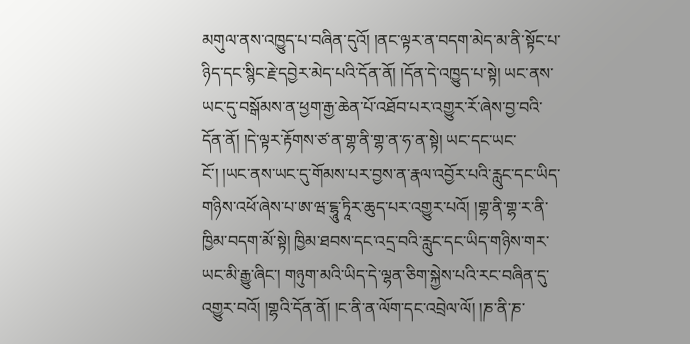མགུལ་ནས་འཁྱུད་པ་བཞིན་དུའོ། །ནང་ལྟར་ན་བདག་མེད་མ་ནི་སྟོང་པ་ཉིད་དང་སྙིང་རྗེ་དབྱེར་མེད་པའི་དོན་ནོ། །དོན་དེ་འཁྱུད་པ་སྟེ། ཡང་ནས་ཡང་དུ་བསྒོམས་ན་ཕྱག་རྒྱ་ཆེན་པོ་འཐོབ་པར་འགྱུར་རོ་ཞེས་བྱ་བའི་དོན་ནོ། །དེ་ལྟར་རྟོགས་ཙ་ན་གྷ་ནི་གྷ་ན་ཧ་ན་སྟེ། ཡང་དང་ཡང་ངོ་། །ཡང་ནས་ཡང་དུ་གོམས་པར་བྱས་ན་རྣལ་འབྱོར་པའི་རླུང་དང་ཡིད་གཉིས་འཕོ་ཞེས་པ་ཨ་ཝ་ངྷཱུ་ཏཱིར་ཆུད་པར་འགྱུར་པའོ། །གྷ་ནི་གྷ་ར་ནི་ཁྱིམ་བདག་མོ་སྟེ། ཁྱིམ་ཐབས་དང་འདྲ་བའི་རླུང་དང་ཡིད་གཉིས་གར་ཡང་མི་རྒྱུ་ཞིང་། གཉུག་མའི་ཡིད་དེ་ལྷན་ཅིག་སྐྱེས་པའི་རང་བཞིན་དུ་འགྱུར་བའོ། །གྷའི་དོན་ནོ། །ང་ནི་ན་ལོག་དང་འབྲེལ་ལོ། །ཎ་ནི་ཎ་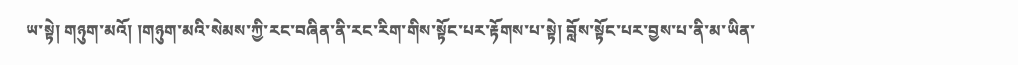ཡ་སྟེ། གཉུག་མའོ། །གཉུག་མའི་སེམས་ཀྱི་རང་བཞིན་ནི་རང་རིག་གིས་སྟོང་པར་རྟོགས་པ་སྟེ། བློས་སྟོང་པར་བྱས་པ་ནི་མ་ཡིན་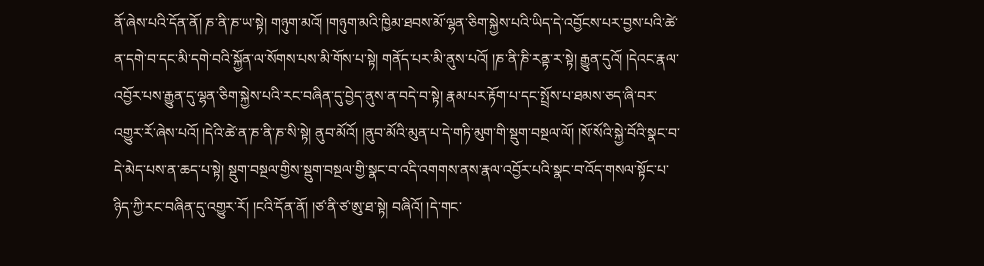ནོ་ཞེས་པའི་དོན་ནོ། ཎ་ནི་ཎ་ཡ་སྟེ། གཉུག་མའོ། །གཉུག་མའི་ཁྱིམ་ཐབས་མོ་ལྷན་ཅིག་སྐྱེས་པའི་ཡིད་དེ་འབྱོངས་པར་བྱས་པའི་ཚེ་ན་དགེ་བ་དང་མི་དགེ་བའི་སྐྱོན་ལ་སོགས་པས་མི་གོས་པ་སྟེ། གནོད་པར་མི་ནུས་པའོ། །ཎ་ནི་ཎི་རནྟ་ར་སྟེ། རྒྱུན་དུའོ། །དེའང་རྣལ་འབྱོར་པས་རྒྱུན་དུ་ལྷན་ཅིག་སྐྱེས་པའི་རང་བཞིན་དུ་བྱེད་ནུས་ན་བདེ་བ་སྟེ། རྣམ་པར་རྟོག་པ་དང་སྤྲོས་པ་ཐམས་ཅད་ཞི་བར་འགྱུར་རོ་ཞེས་པའོ། །དེའི་ཚེ་ན་ཎ་ནི་ཎ་སི་སྟེ། ནུབ་མོའོ། །ནུབ་མོའི་མུན་པ་དེ་གཏི་མུག་གི་སྡུག་བསྔལ་ལོ། །སོ་སོའི་སྐྱེ་བོའི་སྣང་བ་དེ་མེད་པས་ན་ཆད་པ་སྟེ། སྡུག་བསྔལ་གྱིས་སྡུག་བསྔལ་གྱི་སྣང་བ་འདི་འགགས་ནས་རྣལ་འབྱོར་པའི་སྣང་བ་འོད་གསལ་སྟོང་པ་ཉིད་ཀྱི་རང་བཞིན་དུ་འགྱུར་རོ། །ངའི་དོན་ནོ། །ཙ་ནི་ཙ་ཨུ་ཐ་སྟེ། བཞིའོ། །དེ་གང་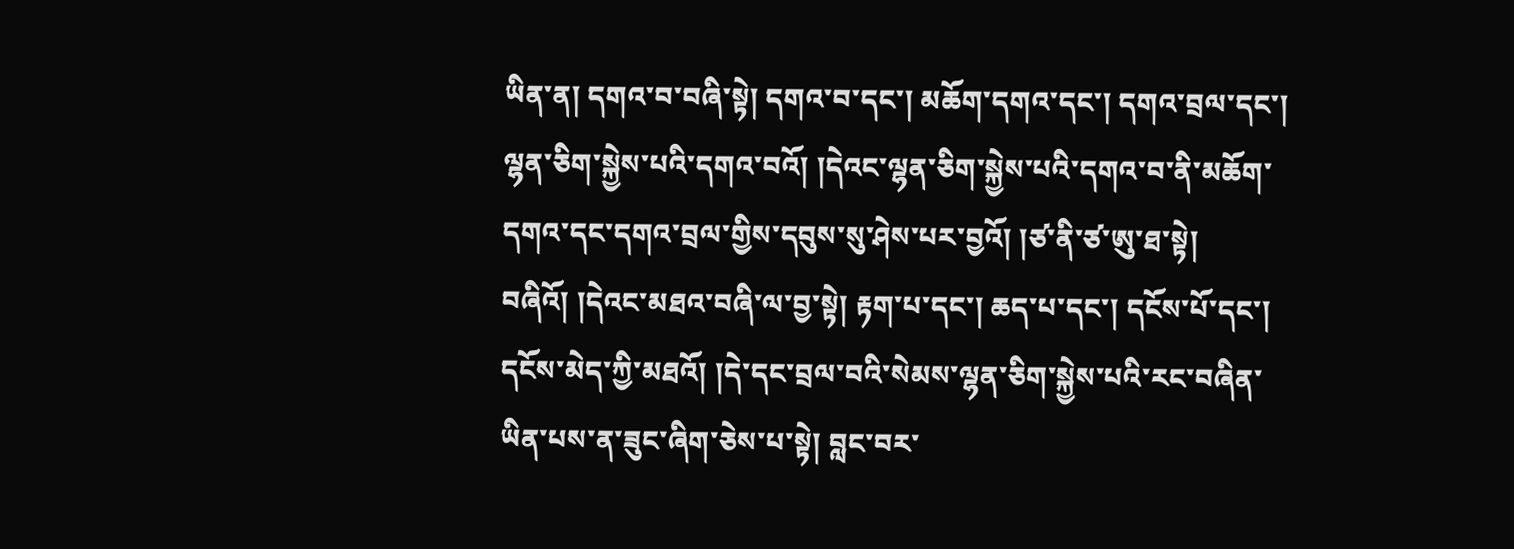ཡིན་ན། དགའ་བ་བཞི་སྟེ། དགའ་བ་དང་། མཆོག་དགའ་དང་། དགའ་བྲལ་དང་། ལྷན་ཅིག་སྐྱེས་པའི་དགའ་བའོ། །དེའང་ལྷན་ཅིག་སྐྱེས་པའི་དགའ་བ་ནི་མཆོག་དགའ་དང་དགའ་བྲལ་གྱིས་དབུས་སུ་ཤེས་པར་བྱའོ། །ཙ་ནི་ཙ་ཨུ་ཐ་སྟེ། བཞིའོ། །དེའང་མཐའ་བཞི་ལ་བྱ་སྟེ། རྟག་པ་དང་། ཆད་པ་དང་། དངོས་པོ་དང་། དངོས་མེད་ཀྱི་མཐའོ། །དེ་དང་བྲལ་བའི་སེམས་ལྷན་ཅིག་སྐྱེས་པའི་རང་བཞིན་ཡིན་པས་ན་ཟུང་ཞིག་ཅེས་པ་སྟེ། བླང་བར་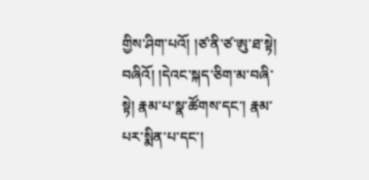གྱིས་ཤིག་པའོ། །ཙ་ནི་ཙ་ཨུ་ཐ་སྟེ། བཞིའོ། །དེའང་སྐད་ཅིག་མ་བཞི་སྟེ། རྣམ་པ་སྣ་ཚོགས་དང་། རྣམ་པར་སྨིན་པ་དང་།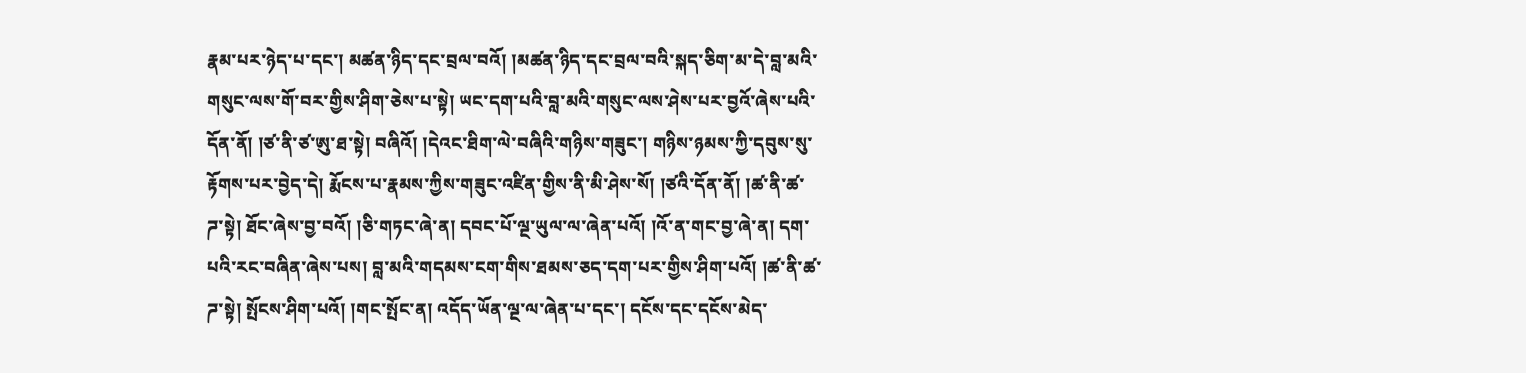རྣམ་པར་ཉེད་པ་དང་། མཚན་ཉིད་དང་བྲལ་བའོ། །མཚན་ཉིད་དང་བྲལ་བའི་སྐད་ཅིག་མ་དེ་བླ་མའི་གསུང་ལས་གོ་བར་གྱིས་ཤིག་ཅེས་པ་སྟེ། ཡང་དག་པའི་བླ་མའི་གསུང་ལས་ཤེས་པར་བྱའོ་ཞེས་པའི་དོན་ནོ། །ཙ་ནི་ཙ་ཨུ་ཐ་སྟེ། བཞིའོ། །དེའང་ཐིག་ལེ་བཞིའི་གཉིས་གཟུང་། གཉིས་ཉམས་ཀྱི་དབུས་སུ་རྟོགས་པར་བྱེད་དེ། རྨོངས་པ་རྣམས་ཀྱིས་གཟུང་འཛིན་གྱིས་ནི་མི་ཤེས་སོ། །ཙའི་དོན་ནོ། །ཚ་ནི་ཚ་ཌ་སྟེ། ཐོང་ཞེས་བྱ་བའོ། །ཅི་གཏང་ཞེ་ན། དབང་པོ་ལྔ་ཡུལ་ལ་ཞེན་པའོ། །འོ་ན་གང་བྱ་ཞེ་ན། དག་པའི་རང་བཞིན་ཞེས་པས། བླ་མའི་གདམས་ངག་གིས་ཐམས་ཅད་དག་པར་གྱིས་ཤིག་པའོ། །ཚ་ནི་ཚ་ཌ་སྟེ། སྤོངས་ཤིག་པའོ། །གང་སྤོང་ན། འདོད་ཡོན་ལྔ་ལ་ཞེན་པ་དང་། དངོས་དང་དངོས་མེད་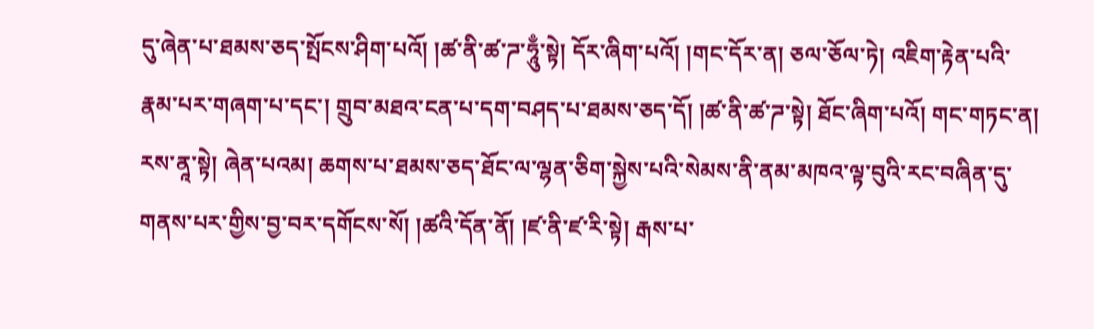དུ་ཞེན་པ་ཐམས་ཅད་སྤོངས་ཤིག་པའོ། །ཚ་ནི་ཚ་ཌ་ཧཱུྃ་སྟེ། དོར་ཞིག་པའོ། །གང་དོར་ན། ཅལ་ཅོལ་ཏེ། འཇིག་རྟེན་པའི་རྣམ་པར་གཞག་པ་དང་། གྲུབ་མཐའ་ངན་པ་དག་བཤད་པ་ཐམས་ཅད་དོ། །ཚ་ནི་ཚ་ཌ་སྟེ། ཐོང་ཞིག་པའོ། གང་གཏང་ན། རས་ནཱ་སྟེ། ཞེན་པའམ། ཆགས་པ་ཐམས་ཅད་ཐོང་ལ་ལྷན་ཅིག་སྐྱེས་པའི་སེམས་ནི་ནམ་མཁའ་ལྟ་བུའི་རང་བཞིན་དུ་གནས་པར་གྱིས་བྱ་བར་དགོངས་སོ། །ཚའི་དོན་ནོ། །ཛ་ནི་ཛ་རི་སྟེ། རྒས་པ་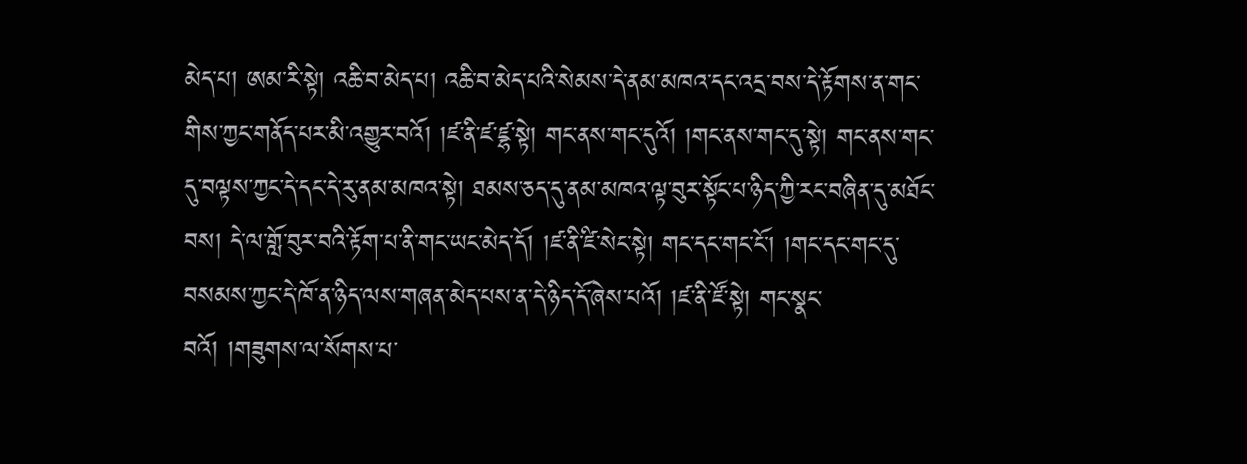མེད་པ། ཨམ་རི་སྟེ། འཆི་བ་མེད་པ། འཆི་བ་མེད་པའི་སེམས་དེ་ནམ་མཁའ་དང་འདྲ་བས་དེ་རྟོགས་ན་གང་གིས་ཀྱང་གནོད་པར་མི་འགྱུར་བའོ། །ཛ་ནི་ཛ་ཛྷ་སྟེ། གང་ནས་གང་དུའོ། །གང་ནས་གང་དུ་སྟེ། གང་ནས་གང་དུ་བལྟས་ཀྱང་དེ་དང་དེ་རུ་ནམ་མཁའ་སྟེ། ཐམས་ཅད་དུ་ནམ་མཁའ་ལྟ་བུར་སྟོང་པ་ཉིད་ཀྱི་རང་བཞིན་དུ་མཐོང་བས། དེ་ལ་གློ་བུར་བའི་རྟོག་པ་ནི་གང་ཡང་མེད་དོ། །ཛ་ནི་ཛི་སེང་སྟེ། གང་དང་གང་ངོ་། །གང་དང་གང་དུ་བསམས་ཀྱང་དེ་ཁོ་ན་ཉིད་ལས་གཞན་མེད་པས་ན་དེ་ཉིད་དོ་ཞེས་པའོ། །ཛ་ནི་ཛོ་སྟེ། གང་སྣང་བའོ། །གཟུགས་ལ་སོགས་པ་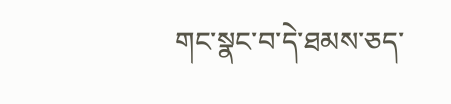གང་སྣང་བ་དེ་ཐམས་ཅད་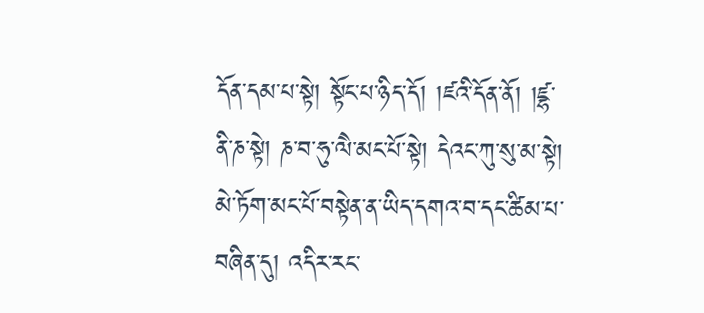དོན་དམ་པ་སྟེ། སྟོང་པ་ཉིད་དོ། །ཛའི་དོན་ནོ། །ཛྷ་ནི་ཎ་སྟེ། ཎ་བ་ཧུ་ལཻ་མང་པོ་སྟེ། དེའང་ཀུ་སུ་མ་སྟེ། མེ་ཏོག་མང་པོ་བསྟེན་ན་ཡིད་དགའ་བ་དང་ཚིམ་པ་བཞིན་དུ། འདིར་རང་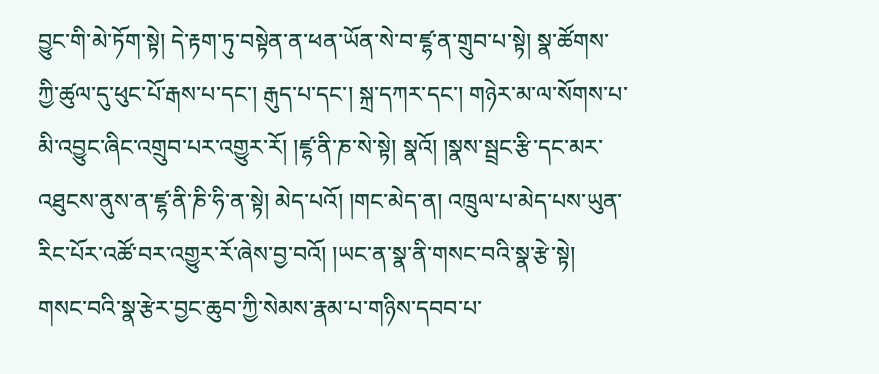བྱུང་གི་མེ་ཏོག་སྟེ། དེ་རྟག་ཏུ་བསྟེན་ན་ཕན་ཡོན་སེ་བ་ཛྷ་ན་གྲུབ་པ་སྟེ། སྣ་ཚོགས་ཀྱི་ཚུལ་དུ་ཕུང་པོ་རྒས་པ་དང་། རྒུད་པ་དང་། སྐྲ་དཀར་དང་། གཉེར་མ་ལ་སོགས་པ་མི་འབྱུང་ཞིང་འགྲུབ་པར་འགྱུར་རོ། །ཛྷ་ནི་ཎ་སེ་སྟེ། སྣའོ། །སྣས་སྦྲང་རྩི་དང་མར་འཐུངས་ནུས་ན་ཛྷ་ནི་ཎི་ཧི་ན་སྟེ། མེད་པའོ། །གང་མེད་ན། འཁྲུལ་པ་མེད་པས་ཡུན་རིང་པོར་འཚོ་བར་འགྱུར་རོ་ཞེས་བྱ་བའོ། །ཡང་ན་སྣ་ནི་གསང་བའི་སྣ་རྩེ་སྟེ། གསང་བའི་སྣ་རྩེར་བྱང་ཆུབ་ཀྱི་སེམས་རྣམ་པ་གཉིས་དབབ་པ་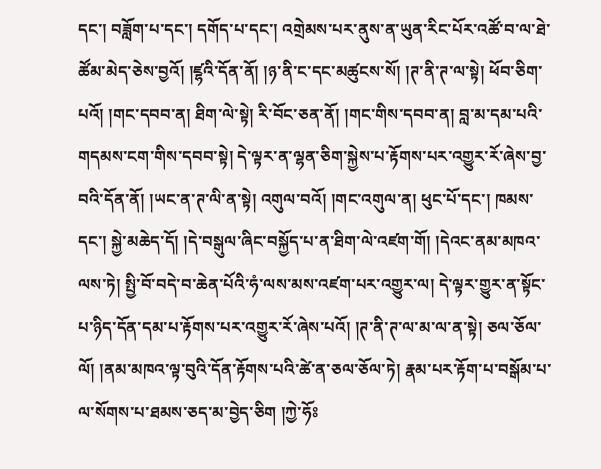དང་། བཟློག་པ་དང་། དགོད་པ་དང་། འགྲེམས་པར་ནུས་ན་ཡུན་རིང་པོར་འཚོ་བ་ལ་ཐེ་ཚོམ་མེད་ཅེས་བྱའོ། །ཛྷའི་དོན་ནོ། །ཉ་ནི་ང་དང་མཚུངས་སོ། །ཊ་ནི་ཊ་ལ་སྟེ། ཕོབ་ཅིག་པའོ། །གང་དབབ་ན། ཐིག་ལེ་སྟེ། རི་བོང་ཅན་ནོ། །གང་གིས་དབབ་ན། བླ་མ་དམ་པའི་གདམས་ངག་གིས་དབབ་སྟེ། དེ་ལྟར་ན་ལྷན་ཅིག་སྐྱེས་པ་རྟོགས་པར་འགྱུར་རོ་ཞེས་བྱ་བའི་དོན་ནོ། །ཡང་ན་ཊ་ལི་ན་སྟེ། འགུལ་བའོ། །གང་འགུལ་ན། ཕུང་པོ་དང་། ཁམས་དང་། སྐྱེ་མཆེད་དོ། །དེ་བསྒུལ་ཞིང་བསྐྱོད་པ་ན་ཐིག་ལེ་འཛག་གོ། །དེའང་ནམ་མཁའ་ལས་ཏེ། སྤྱི་བོ་བདེ་བ་ཆེན་པོའི་ཧཾ་ལས་མས་འཛག་པར་འགྱུར་ལ། དེ་ལྟར་གྱུར་ན་སྟོང་པ་ཉིད་དོན་དམ་པ་རྟོགས་པར་འགྱུར་རོ་ཞེས་པའོ། །ཊ་ནི་ཊ་ལ་མ་ལ་ན་སྟེ། ཅལ་ཅོལ་ལོ། །ནམ་མཁའ་ལྟ་བུའི་དོན་རྟོགས་པའི་ཚེ་ན་ཅལ་ཅོལ་ཏེ། རྣམ་པར་རྟོག་པ་བསྒོམ་པ་ལ་སོགས་པ་ཐམས་ཅད་མ་བྱེད་ཅིག །ཀྱེ་ཧོཿ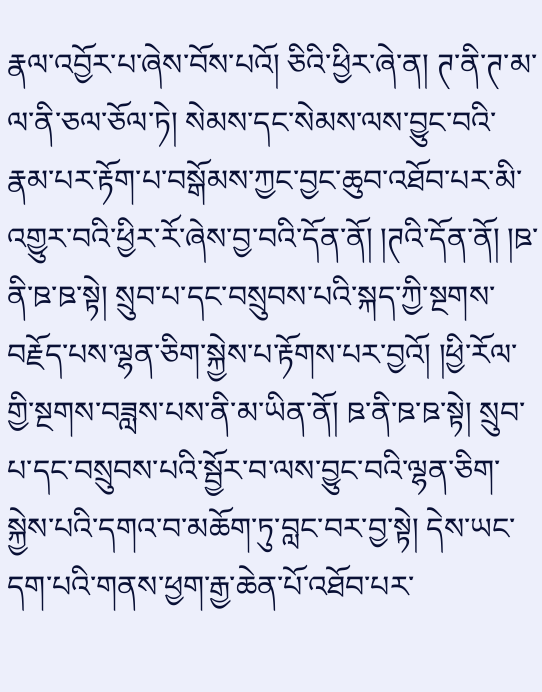རྣལ་འབྱོར་པ་ཞེས་བོས་པའོ། ཅིའི་ཕྱིར་ཞེ་ན། ཊ་ནི་ཊ་མ་ལ་ནི་ཅལ་ཅོལ་ཏེ། སེམས་དང་སེམས་ལས་བྱུང་བའི་རྣམ་པར་རྟོག་པ་བསྒོམས་ཀྱང་བྱང་ཆུབ་འཐོབ་པར་མི་འགྱུར་བའི་ཕྱིར་རོ་ཞེས་བྱ་བའི་དོན་ནོ། །ཊའི་དོན་ནོ། །ཋ་ནི་ཋ་ཋ་སྟེ། སྲུབ་པ་དང་བསྲུབས་པའི་སྐད་ཀྱི་སྔགས་བརྗོད་པས་ལྷན་ཅིག་སྐྱེས་པ་རྟོགས་པར་བྱའོ། །ཕྱི་རོལ་གྱི་སྔགས་བཟླས་པས་ནི་མ་ཡིན་ནོ། ཋ་ནི་ཋ་ཋ་སྟེ། སྲུབ་པ་དང་བསྲུབས་པའི་སྦྱོར་བ་ལས་བྱུང་བའི་ལྷན་ཅིག་སྐྱེས་པའི་དགའ་བ་མཆོག་ཏུ་བླང་བར་བྱ་སྟེ། དེས་ཡང་དག་པའི་གནས་ཕྱག་རྒྱ་ཆེན་པོ་འཐོབ་པར་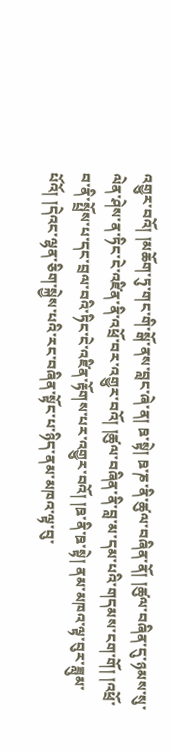འགྱུར་བའོ། །མཆོག་ཏུ་གང་གི་སྒོ་ནས་བླང་ཞེ་ན། ཋ་སྟེ། ཋ་ཎ་ནི་ཚུལ་བཞིན་ནོ། །ཚུལ་བཞིན་དུ་ཉམས་སུ་ལེན་ཤེས་ན་ཏིང་ངེ་འཛིན་ནི་འཕྲོ་བར་འགྱུར་བའོ། །ཚུལ་བཞིན་ནི་བླ་མ་དམ་པའི་གདམས་ངག་གོ། །འཕྲོ་བ་ནི་སྤྲོས་པ་དང་བྲལ་བའི་ཏིང་ངེ་འཛིན་རྟོགས་པར་འགྱུར་བའོ། །ཋ་ནི་ཋ་སྟེ། ནམ་མཁའ་ལྟ་བུར་ཟླུམ་པོའོ། །དེའང་ལྷན་ཅིག་སྐྱེས་པའི་རང་བཞིན་སྟོང་པ་ཉིད་ནམ་མཁའ་ལྟ་བུ་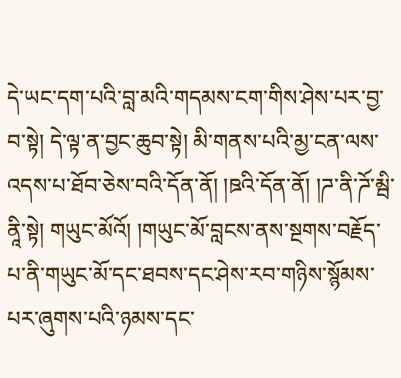དེ་ཡང་དག་པའི་བླ་མའི་གདམས་ངག་གིས་ཤེས་པར་བྱ་བ་སྟེ། དེ་ལྟ་ན་བྱང་ཆུབ་སྟེ། མི་གནས་པའི་མྱ་ངན་ལས་འདས་པ་ཐོབ་ཅེས་བའི་དོན་ནོ། །ཋའི་དོན་ནོ། །ཌ་ནི་ཌོ་མྦི་ནཱི་སྟེ། གཡུང་མོའོ། །གཡུང་མོ་བླངས་ནས་སྔགས་བརྗོད་པ་ནི་གཡུང་མོ་དང་ཐབས་དང་ཤེས་རབ་གཉིས་སྙོམས་པར་ཞུགས་པའི་ཉམས་དང་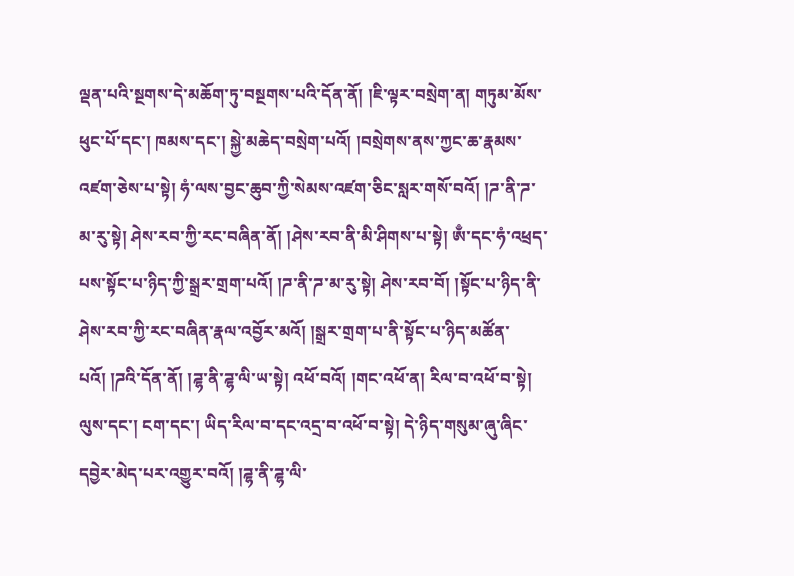ལྡན་པའི་སྔགས་དེ་མཆོག་ཏུ་བསྔགས་པའི་དོན་ནོ། །ཇི་ལྟར་བསྲེག་ན། གཏུམ་མོས་ཕུང་པོ་དང་། ཁམས་དང་། སྐྱེ་མཆེད་བསྲེག་པའོ། །བསྲེགས་ནས་ཀྱང་ཆ་རྣམས་འཛག་ཅེས་པ་སྟེ། ཧཾ་ལས་བྱང་ཆུབ་ཀྱི་སེམས་འཛག་ཅིང་སླར་གསོ་བའོ། །ཌ་ནི་ཌ་མ་རུ་སྟེ། ཤེས་རབ་ཀྱི་རང་བཞིན་ནོ། །ཤེས་རབ་ནི་མི་ཤིགས་པ་སྟེ། ཨྃ་དང་ཧཾ་འཕྲད་པས་སྟོང་པ་ཉིད་ཀྱི་སྒྲར་གྲག་པའོ། །ཌ་ནི་ཌ་མ་རུ་སྟེ། ཤེས་རབ་བོ། །སྟོང་པ་ཉིད་ནི་ཤེས་རབ་ཀྱི་རང་བཞིན་རྣལ་འབྱོར་མའོ། །སྒྲར་གྲག་པ་ནི་སྟོང་པ་ཉིད་མཚོན་པའོ། །ཌའི་དོན་ནོ། །ཌྷ་ནི་ཌྷ་ལི་ཡ་སྟེ། འཕོ་བའོ། །གང་འཕོ་ན། རིལ་བ་འཕོ་བ་སྟེ། ལུས་དང་། ངག་དང་། ཡིད་རིལ་བ་དང་འདྲ་བ་འཕོ་བ་སྟེ། དེ་ཉིད་གསུམ་ཞུ་ཞིང་དབྱེར་མེད་པར་འགྱུར་བའོ། །ཌྷ་ནི་ཌྷ་ལི་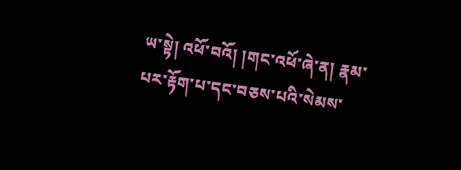ཡ་སྟེ། འཕོ་བའོ། །གང་འཕོ་ཞེ་ན། རྣམ་པར་རྟོག་པ་དང་བཅས་པའི་སེམས་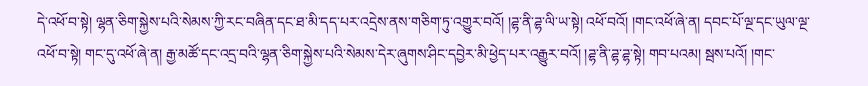དེ་འཕོ་བ་སྟེ། ལྷན་ཅིག་སྐྱེས་པའི་སེམས་ཀྱི་རང་བཞིན་དང་ཐ་མི་དད་པར་འདྲེས་ནས་གཅིག་ཏུ་འགྱུར་བའོ། །ཌྷ་ནི་ཌྷ་ལི་ཡ་སྟེ། འཕོ་བའོ། །གང་འཕོ་ཞེ་ན། དབང་པོ་ལྔ་དང་ཡུལ་ལྔ་འཕོ་བ་སྟེ། གང་དུ་འཕོ་ཞེ་ན། རྒྱ་མཚོ་དང་འདྲ་བའི་ལྷན་ཅིག་སྐྱེས་པའི་སེམས་དེར་ཞུགས་ཤིང་དབྱེར་མི་ཕྱེད་པར་འརྒྱུར་བའོ། །ཌྷ་ནི་ཌྷ་ཌྷ་སྟེ། གབ་པའམ། སྦས་པའོ། །གང་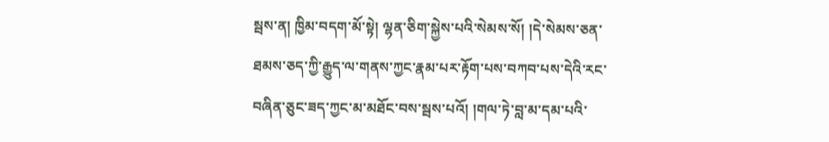སྦས་ན། ཁྱིམ་བདག་མོ་སྟེ། ལྷན་ཅིག་སྐྱེས་པའི་སེམས་སོ། །དེ་སེམས་ཅན་ཐམས་ཅད་ཀྱི་རྒྱུད་ལ་གནས་ཀྱང་རྣམ་པར་རྟོག་པས་བཀབ་པས་དེའི་རང་བཞིན་ཅུང་ཟད་ཀྱང་མ་མཐོང་བས་སྦས་པའོ། །གལ་ཏེ་བླ་མ་དམ་པའི་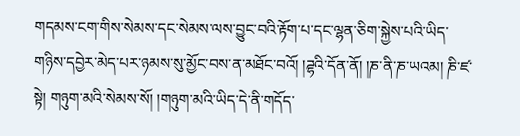གདམས་ངག་གིས་སེམས་དང་སེམས་ལས་བྱུང་བའི་རྟོག་པ་དང་ལྷན་ཅིག་སྐྱེས་པའི་ཡིད་གཉིས་དབྱེར་མེད་པར་ཉམས་སུ་མྱོང་བས་ན་མཐོང་བའོ། །ཌྷའི་དོན་ནོ། །ཎ་ནི་ཎ་ཡའམ། ཎི་ཛ་སྟེ། གཉུག་མའི་སེམས་སོ། །གཉུག་མའི་ཡིད་དེ་ནི་གདོད་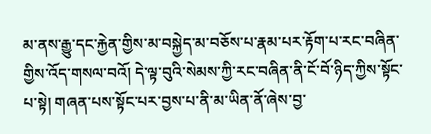མ་ནས་རྒྱུ་དང་རྐྱེན་གྱིས་མ་བསྐྱེད་མ་བཅོས་པ་རྣམ་པར་རྟོག་པ་རང་བཞིན་གྱིས་འོད་གསལ་བའོ། དེ་ལྟ་བུའི་སེམས་ཀྱི་རང་བཞིན་ནི་ངོ་བོ་ཉིད་ཀྱིས་སྟོང་པ་སྟེ། གཞན་པས་སྟོང་པར་བྱས་པ་ནི་མ་ཡིན་ནོ་ཞེས་བྱ་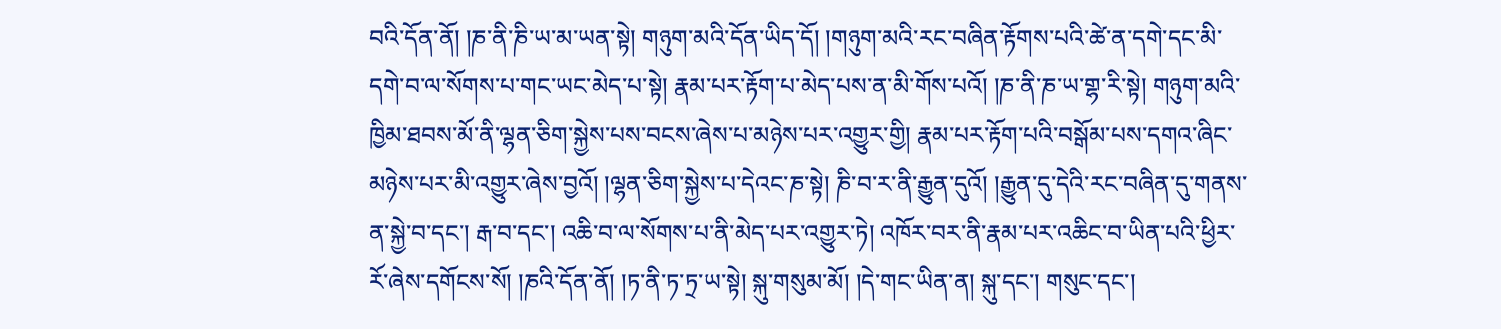བའི་དོན་ནོ། །ཎ་ནི་ཎི་ཡ་མ་ཡན་སྟེ། གཉུག་མའི་དོན་ཡིད་དོ། །གཉུག་མའི་རང་བཞིན་རྟོགས་པའི་ཚེ་ན་དགེ་དང་མི་དགེ་བ་ལ་སོགས་པ་གང་ཡང་མེད་པ་སྟེ། རྣམ་པར་རྟོག་པ་མེད་པས་ན་མི་གོས་པའོ། །ཎ་ནི་ཎ་ཡ་གྷ་རི་སྟེ། གཉུག་མའི་ཁྱིམ་ཐབས་མོ་ནི་ལྷན་ཅིག་སྐྱེས་པས་བངས་ཞེས་པ་མཉེས་པར་འགྱུར་གྱི། རྣམ་པར་རྟོག་པའི་བསྒོམ་པས་དགའ་ཞིང་མཉེས་པར་མི་འགྱུར་ཞེས་བྱའོ། །ལྷན་ཅིག་སྐྱེས་པ་དེའང་ཎ་སྟེ། ཎི་བ་ར་ནི་རྒྱུན་དུའོ། །རྒྱུན་དུ་དེའི་རང་བཞིན་དུ་གནས་ན་སྐྱེ་བ་དང་། རྒ་བ་དང་། འཆི་བ་ལ་སོགས་པ་ནི་མེད་པར་འགྱུར་ཏེ། འཁོར་བར་ནི་རྣམ་པར་འཆིང་བ་ཡིན་པའི་ཕྱིར་རོ་ཞེས་དགོངས་སོ། །ཎའི་དོན་ནོ། །ཏ་ནི་ཏ་ཏྲ་ཡ་སྟེ། སྐུ་གསུམ་མོ། །དེ་གང་ཡིན་ན། སྐུ་དང་། གསུང་དང་།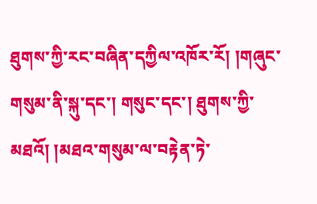ཐུགས་ཀྱི་རང་བཞིན་དཀྱིལ་འཁོར་རོ། །གཞུང་གསུམ་ནི་སྐུ་དང་། གསུང་དང་། ཐུགས་ཀྱི་མཐའོ། །མཐའ་གསུམ་ལ་བརྟེན་ཏེ་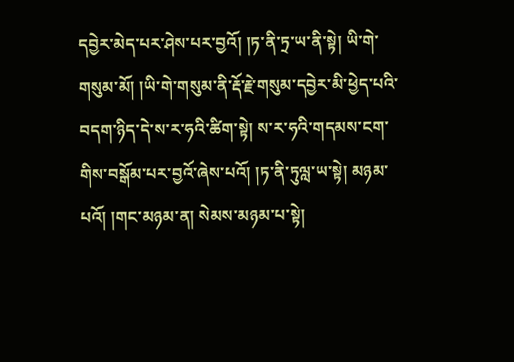དབྱེར་མེད་པར་ཤེས་པར་བྱའོ། །ཏ་ནི་ཏྲ་ཡ་ནི་སྟེ། ཡི་གེ་གསུམ་མོ། །ཡི་གེ་གསུམ་ནི་རྡོ་རྗེ་གསུམ་དབྱེར་མི་ཕྱེད་པའི་བདག་ཉིད་དེ་ས་ར་ཧའི་ཚིག་སྟེ། ས་ར་ཧའི་གདམས་ངག་གིས་བསྒོམ་པར་བྱའོ་ཞེས་པའོ། །ཏ་ནི་ཏུལླ་ཡ་སྟེ། མཉམ་པའོ། །གང་མཉམ་ན། སེམས་མཉམ་པ་སྟེ།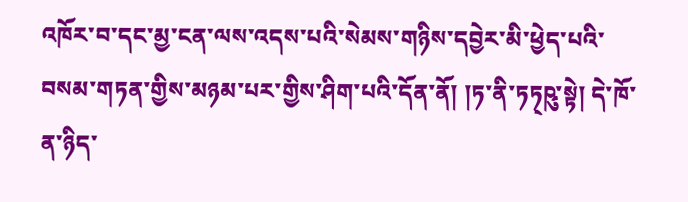འཁོར་བ་དང་མྱ་ངན་ལས་འདས་པའི་སེམས་གཉིས་དབྱེར་མི་ཕྱེད་པའི་བསམ་གཏན་གྱིས་མཉམ་པར་གྱིས་ཤིག་པའི་དོན་ནོ། །ཏ་ནི་ཏཏ྄ཥུ་སྟེ། དེ་ཁོ་ན་ཉིད་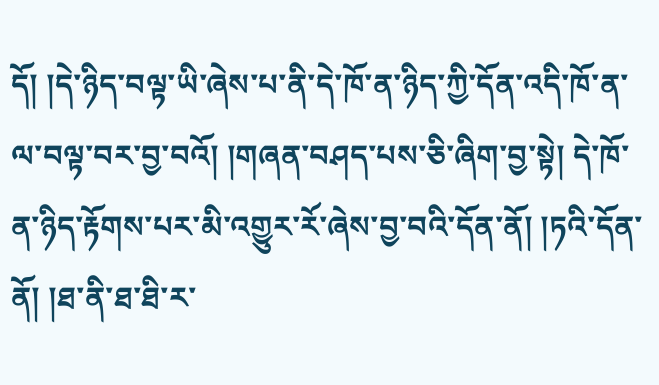དོ། །དེ་ཉིད་བལྟ་ཡི་ཞེས་པ་ནི་དེ་ཁོ་ན་ཉིད་ཀྱི་དོན་འདི་ཁོ་ན་ལ་བལྟ་བར་བྱ་བའོ། །གཞན་བཤད་པས་ཅི་ཞིག་བྱ་སྟེ། དེ་ཁོ་ན་ཉིད་རྟོགས་པར་མི་འགྱུར་རོ་ཞེས་བྱ་བའི་དོན་ནོ། །ཏའི་དོན་ནོ། །ཐ་ནི་ཐ་ཐི་ར་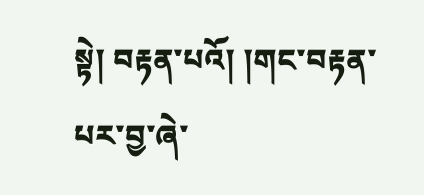སྟེ། བརྟན་པའོ། །གང་བརྟན་པར་བྱ་ཞེ་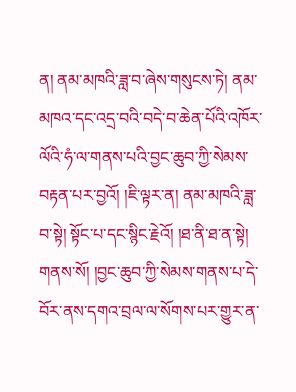ན། ནམ་མཁའི་ཟླ་བ་ཞེས་གསུངས་ཏེ། ནམ་མཁའ་དང་འདྲ་བའི་བདེ་བ་ཆེན་པོའི་འཁོར་ལོའི་ཧཾ་ལ་གནས་པའི་བྱང་ཆུབ་ཀྱི་སེམས་བརྟན་པར་བྱའོ། །ཇི་ལྟར་ན། ནམ་མཁའི་ཟླ་བ་སྟེ། སྟོང་པ་དང་སྙིང་རྗེའོ། །ཐ་ནི་ཐ་ན་སྟེ། གནས་སོ། །བྱང་ཆུབ་ཀྱི་སེམས་གནས་པ་དེ་བོར་ནས་དགའ་བྲལ་ལ་སོགས་པར་གྱུར་ན་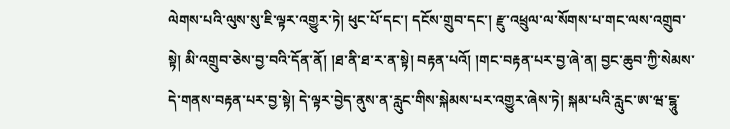ལེགས་པའི་ལུས་སུ་ཇི་ལྟར་འགྱུར་ཏེ། ཕུང་པོ་དང་། དངོས་གྲུབ་དང་། རྫུ་འཕྲུལ་ལ་སོགས་པ་གང་ལས་འགྲུབ་སྟེ། མི་འགྲུབ་ཅེས་བྱ་བའི་དོན་ནོ། །ཐ་ནི་ཐ་ར་ན་སྟེ། བརྟན་པའོ། །གང་བརྟན་པར་བྱ་ཞེ་ན། བྱང་ཆུབ་ཀྱི་སེམས་དེ་གནས་བརྟན་པར་བྱ་སྟེ། དེ་ལྟར་བྱེད་ནུས་ན་རླུང་གིས་སྐེམས་པར་འགྱུར་ཞེས་ཏེ། སྐམ་པའི་རླུང་ཨ་ཝ་ངྷཱུ་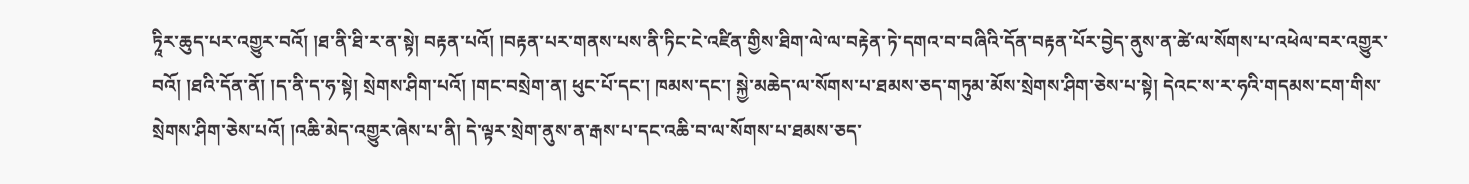ཏཱིར་ཆུད་པར་འགྱུར་བའོ། །ཐ་ནི་ཐི་ར་ན་སྟེ། བརྟན་པའོ། །བརྟན་པར་གནས་པས་ནི་ཏིང་ངེ་འཛིན་གྱིས་ཐིག་ལེ་ལ་བརྟེན་ཏེ་དགའ་བ་བཞིའི་དོན་བརྟན་པོར་བྱེད་ནུས་ན་ཚེ་ལ་སོགས་པ་འཕེལ་བར་འགྱུར་བའོ། །ཐའི་དོན་ནོ། །ད་ནི་ད་ཧ་སྟེ། སྲེགས་ཤིག་པའོ། །གང་བསྲེག་ན། ཕུང་པོ་དང་། ཁམས་དང་། སྐྱེ་མཆེད་ལ་སོགས་པ་ཐམས་ཅད་གཏུམ་མོས་སྲེགས་ཤིག་ཅེས་པ་སྟེ། དེའང་ས་ར་ཧའི་གདམས་ངག་གིས་སྲེགས་ཤིག་ཅེས་པའོ། །འཆི་མེད་འགྱུར་ཞེས་པ་ནི། དེ་ལྟར་སྲེག་ནུས་ན་རྒས་པ་དང་འཆི་བ་ལ་སོགས་པ་ཐམས་ཅད་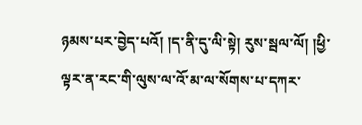ཉམས་པར་བྱེད་པའོ། །ད་ནི་དུ་ལི་སྟེ། རུས་སྦལ་ལོ། །ཕྱི་ལྟར་ན་རང་གི་ལུས་ལ་འོ་མ་ལ་སོགས་པ་དཀར་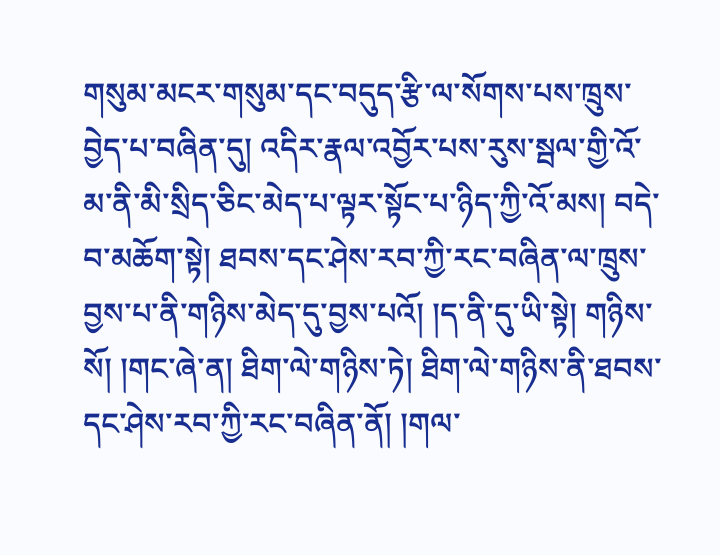གསུམ་མངར་གསུམ་དང་བདུད་རྩི་ལ་སོགས་པས་ཁྲུས་བྱེད་པ་བཞིན་དུ། འདིར་རྣལ་འབྱོར་པས་རུས་སྦལ་གྱི་འོ་མ་ནི་མི་སྲིད་ཅིང་མེད་པ་ལྟར་སྟོང་པ་ཉིད་ཀྱི་འོ་མས། བདེ་བ་མཆོག་སྟེ། ཐབས་དང་ཤེས་རབ་ཀྱི་རང་བཞིན་ལ་ཁྲུས་བྱས་པ་ནི་གཉིས་མེད་དུ་བྱས་པའོ། །ད་ནི་དུ་ཡི་སྟེ། གཉིས་སོ། །གང་ཞེ་ན། ཐིག་ལེ་གཉིས་ཏེ། ཐིག་ལེ་གཉིས་ནི་ཐབས་དང་ཤེས་རབ་ཀྱི་རང་བཞིན་ནོ། །གལ་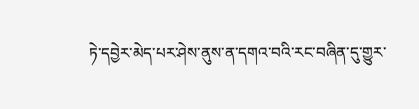ཏེ་དབྱེར་མེད་པར་ཤེས་ནུས་ན་དགའ་བའི་རང་བཞིན་དུ་གྱུར་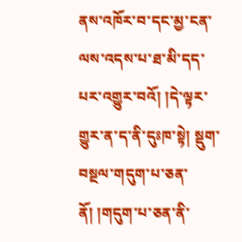ནས་འཁོར་བ་དང་མྱ་ངན་ལས་འདས་པ་ཐ་མི་དད་པར་འགྱུར་བའོ། །དེ་ལྟར་གྱུར་ན་ད་ནི་དུཿཁ་སྟེ། སྡུག་བསྔལ་གདུག་པ་ཅན་ནོ། །གདུག་པ་ཅན་ནི་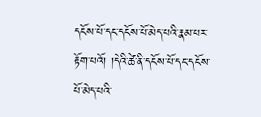དངོས་པོ་དང་དངོས་པོ་མེད་པའི་རྣམ་པར་རྟོག་པའོ། །དེའི་ཚེ་ནི་དངོས་པོ་དང་དངོས་པོ་མེད་པའི་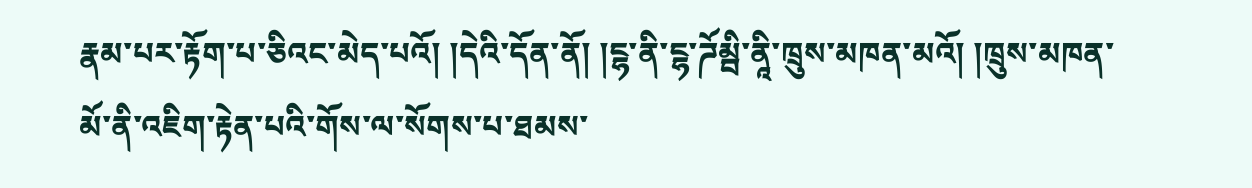རྣམ་པར་རྟོག་པ་ཅིའང་མེད་པའོ། །དེའི་དོན་ནོ། །ངྷ་ནི་ངྷ་ཌོམྦི་ནཱི་ཁྲུས་མཁན་མའོ། །ཁྲུས་མཁན་མོ་ནི་འཇིག་རྟེན་པའི་གོས་ལ་སོགས་པ་ཐམས་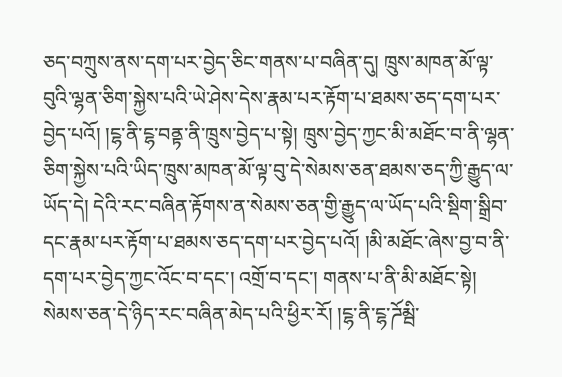ཅད་བཀྲུས་ནས་དག་པར་བྱེད་ཅིང་གནས་པ་བཞིན་དུ། ཁྲུས་མཁན་མོ་ལྟ་བུའི་ལྷན་ཅིག་སྐྱེས་པའི་ཡེ་ཤེས་དེས་རྣམ་པར་རྟོག་པ་ཐམས་ཅད་དག་པར་བྱེད་པའོ། །ངྷ་ནི་ངྷ་བནྟ་ནི་ཁྲུས་བྱེད་པ་སྟེ། ཁྲུས་བྱེད་ཀྱང་མི་མཐོང་བ་ནི་ལྷན་ཅིག་སྐྱེས་པའི་ཡིད་ཁྲུས་མཁན་མོ་ལྟ་བུ་དེ་སེམས་ཅན་ཐམས་ཅད་ཀྱི་རྒྱུད་ལ་ཡོད་དེ། དེའི་རང་བཞིན་རྟོགས་ན་སེམས་ཅན་གྱི་རྒྱུད་ལ་ཡོད་པའི་སྡིག་སྒྲིབ་དང་རྣམ་པར་རྟོག་པ་ཐམས་ཅད་དག་པར་བྱེད་པའོ། །མི་མཐོང་ཞེས་བྱ་བ་ནི་དག་པར་བྱེད་ཀྱང་འོང་བ་དང་། འགྲོ་བ་དང་། གནས་པ་ནི་མི་མཐོང་སྟེ། སེམས་ཅན་དེ་ཉིད་རང་བཞིན་མེད་པའི་ཕྱིར་རོ། །ངྷ་ནི་ངྷ་ཌོམྦི་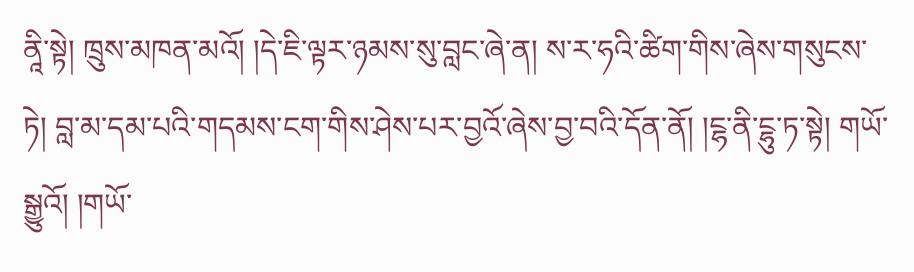ནཱི་སྟེ། ཁྲུས་མཁན་མའོ། །དེ་ཇི་ལྟར་ཉམས་སུ་བླང་ཞེ་ན། ས་ར་ཧའི་ཚིག་གིས་ཞེས་གསུངས་ཏེ། བླ་མ་དམ་པའི་གདམས་ངག་གིས་ཤེས་པར་བྱའོ་ཞེས་བྱ་བའི་དོན་ནོ། །ངྷ་ནི་ངྷུ་ཏ་སྟེ། གཡོ་སྒྱུའོ། །གཡོ་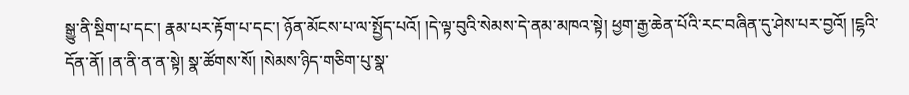སྒྱུ་ནི་སྡིག་པ་དང་། རྣམ་པར་རྟོག་པ་དང་། ཉོན་མོངས་པ་ལ་སྤྱོད་པའོ། །དེ་ལྟ་བུའི་སེམས་དེ་ནམ་མཁའ་སྟེ། ཕྱག་རྒྱ་ཆེན་པོའི་རང་བཞིན་དུ་ཤེས་པར་བྱའོ། །ངྷའི་དོན་ནོ། །ན་ནི་ན་ན་སྟེ། སྣ་ཚོགས་སོ། །སེམས་ཉིད་གཅིག་པུ་སྣ་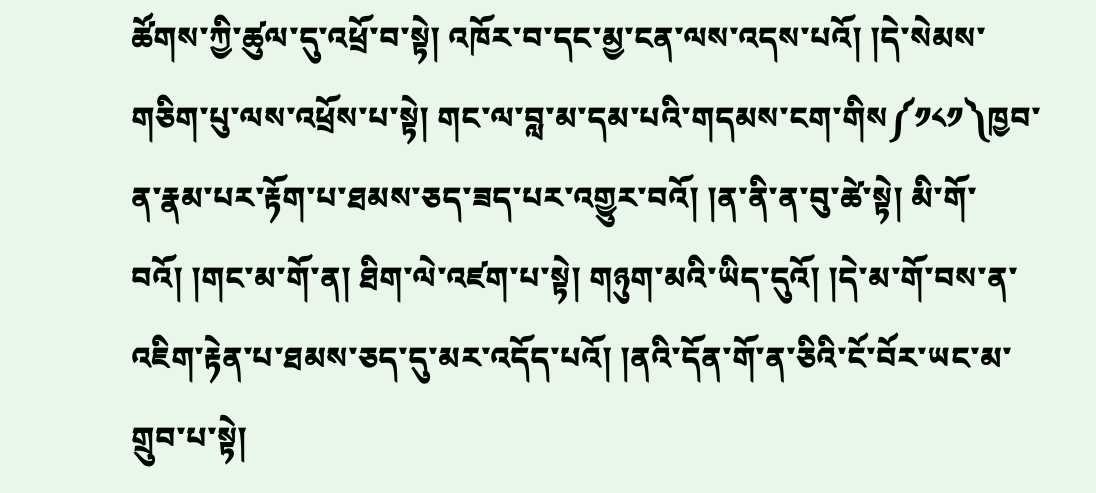ཚོགས་ཀྱི་ཚུལ་དུ་འཕྲོ་བ་སྟེ། འཁོར་བ་དང་མྱ་ངན་ལས་འདས་པའོ། །དེ་སེམས་གཅིག་པུ་ལས་འཕྲོས་པ་སྟེ། གང་ལ་བླ་མ་དམ་པའི་གདམས་ངག་གིས༼༡༨༡༽ཁྱབ་ན་རྣམ་པར་རྟོག་པ་ཐམས་ཅད་ཟད་པར་འགྱུར་བའོ། །ན་ནི་ན་བུ་ཚེ་སྟེ། མི་གོ་བའོ། །གང་མ་གོ་ན། ཐིག་ལེ་འཛག་པ་སྟེ། གཉུག་མའི་ཡིད་དུའོ། །དེ་མ་གོ་བས་ན་འཇིག་རྟེན་པ་ཐམས་ཅད་དུ་མར་འདོད་པའོ། །ནའི་དོན་གོ་ན་ཅིའི་ངོ་བོར་ཡང་མ་གྲུབ་པ་སྟེ།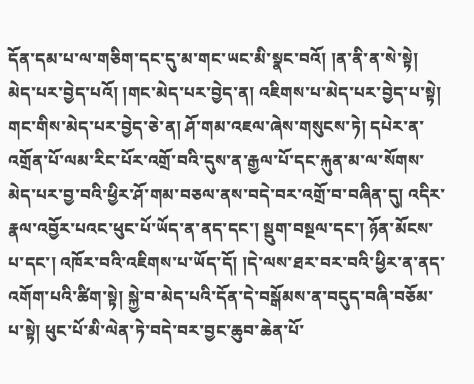དོན་དམ་པ་ལ་གཅིག་དང་དུ་མ་གང་ཡང་མི་སྣང་བའོ། །ན་ནི་ན་སེ་སྟེ། མེད་པར་བྱེད་པའོ། །གང་མེད་པར་བྱེད་ན། འཇིགས་པ་མེད་པར་བྱེད་པ་སྟེ། གང་གིས་མེད་པར་བྱེད་ཅེ་ན། ཤོ་གམ་འཇལ་ཞེས་གསུངས་ཏེ། དཔེར་ན་འགྲོན་པོ་ལམ་རིང་པོར་འགྲོ་བའི་དུས་ན་རྒྱལ་པོ་དང་རྐུན་མ་ལ་སོགས་མེད་པར་བྱ་བའི་ཕྱིར་ཤོ་གམ་བཅལ་ནས་བདེ་བར་འགྲོ་བ་བཞིན་དུ། འདིར་རྣལ་འབྱོར་པའང་ཕུང་པོ་ཡོད་ན་ནད་དང་། སྡུག་བསྔལ་དང་། ཉོན་མོངས་པ་དང་། འཁོར་བའི་འཇིགས་པ་ཡོད་དོ། །དེ་ལས་ཐར་བར་བའི་ཕྱིར་ན་ནད་འགོག་པའི་ཚིག་སྟེ། སྐྱེ་བ་མེད་པའི་དོན་དེ་བསྒོམས་ན་བདུད་བཞི་བཅོམ་པ་སྟེ། ཕུང་པོ་མི་ལེན་ཏེ་བདེ་བར་བྱང་ཆུབ་ཆེན་པོ་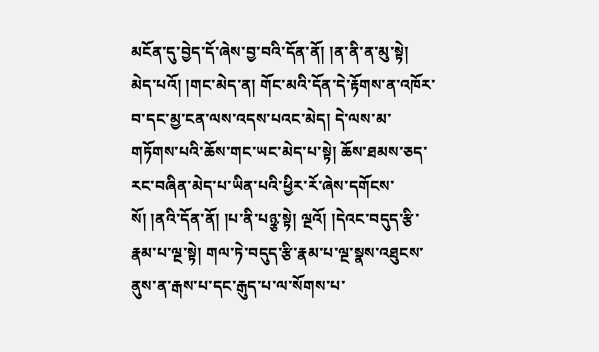མངོན་དུ་བྱེད་དོ་ཞེས་བྱ་བའི་དོན་ནོ། །ན་ནི་ན་མུ་སྟེ། མེད་པའོ། །གང་མེད་ན། གོང་མའི་དོན་དེ་རྟོགས་ན་འཁོར་བ་དང་མྱ་ངན་ལས་འདས་པའང་མེད། དེ་ལས་མ་གཏོགས་པའི་ཆོས་གང་ཡང་མེད་པ་སྟེ། ཆོས་ཐམས་ཅད་རང་བཞིན་མེད་པ་ཡིན་པའི་ཕྱིར་རོ་ཞེས་དགོངས་སོ། །ནའི་དོན་ནོ། །པ་ནི་པཉྩ་སྟེ། ལྔའོ། །དེའང་བདུད་རྩི་རྣམ་པ་ལྔ་སྟེ། གལ་ཏེ་བདུད་རྩི་རྣམ་པ་ལྔ་སྣས་འཐུངས་ནུས་ན་རྒས་པ་དང་རྒུད་པ་ལ་སོགས་པ་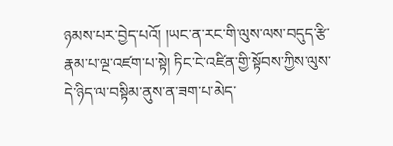ཉམས་པར་བྱེད་པའོ། །ཡང་ན་རང་གི་ལུས་ལས་བདུད་རྩི་རྣམ་པ་ལྔ་འཛག་པ་སྟེ། ཏིང་ངེ་འཛིན་གྱི་སྟོབས་ཀྱིས་ལུས་དེ་ཉིད་ལ་བསྟིམ་ནུས་ན་ཟག་པ་མེད་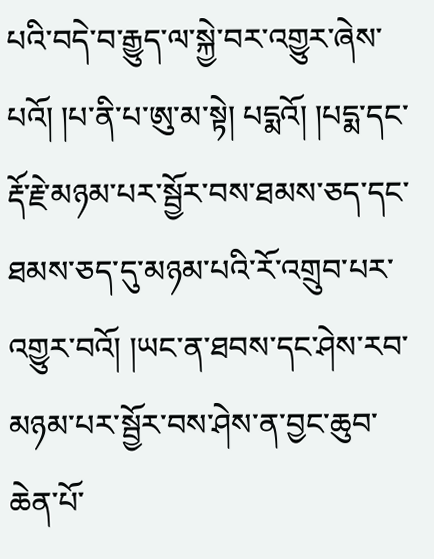པའི་བདེ་བ་རྒྱུད་ལ་སྐྱེ་བར་འགྱུར་ཞེས་པའོ། །པ་ནི་པ་ཨུ་མ་སྟེ། པདྨའོ། །པདྨ་དང་རྡོ་རྗེ་མཉམ་པར་སྦྱོར་བས་ཐམས་ཅད་དང་ཐམས་ཅད་དུ་མཉམ་པའི་རོ་འགྲུབ་པར་འགྱུར་བའོ། །ཡང་ན་ཐབས་དང་ཤེས་རབ་མཉམ་པར་སྦྱོར་བས་ཤེས་ན་བྱང་ཆུབ་ཆེན་པོ་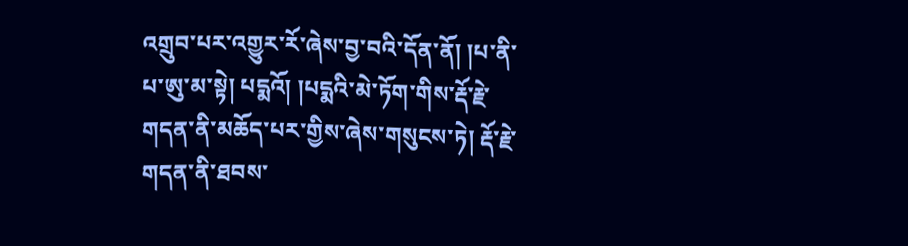འགྲུབ་པར་འགྱུར་རོ་ཞེས་བྱ་བའི་དོན་ནོ། །པ་ནི་པ་ཨུ་མ་སྟེ། པདྨའོ། །པདྨའི་མེ་ཏོག་གིས་རྡོ་རྗེ་གདན་ནི་མཆོད་པར་གྱིས་ཞེས་གསུངས་ཏེ། རྡོ་རྗེ་གདན་ནི་ཐབས་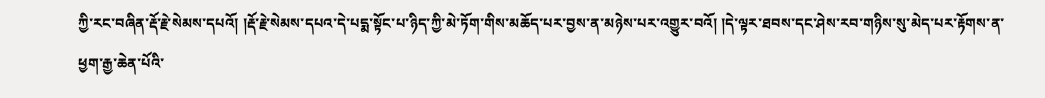ཀྱི་རང་བཞིན་རྡོ་རྗེ་སེམས་དཔའོ། །རྡོ་རྗེ་སེམས་དཔའ་དེ་པདྨ་སྟོང་པ་ཉིད་ཀྱི་མེ་ཏོག་གིས་མཆོད་པར་བྱས་ན་མཉེས་པར་འགྱུར་བའོ། །དེ་ལྟར་ཐབས་དང་ཤེས་རབ་གཉིས་སུ་མེད་པར་རྟོགས་ན་ཕྱག་རྒྱ་ཆེན་པོའི་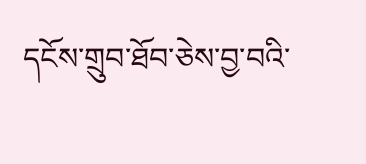དངོས་གྲུབ་ཐོབ་ཅེས་བྱ་བའི་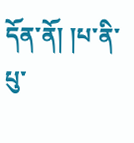དོན་ནོ། །པ་ནི་པུ་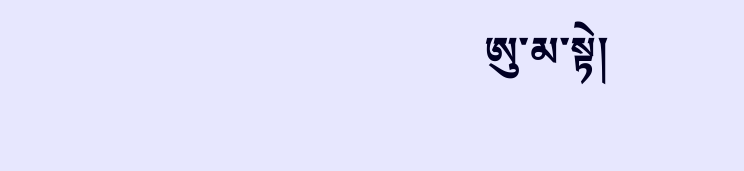ཨུ་མ་སྟེ།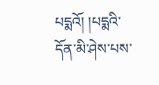པདྨའོ། །པདྨའི་དོན་མི་ཤེས་པས་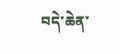བདེ་ཆེན་